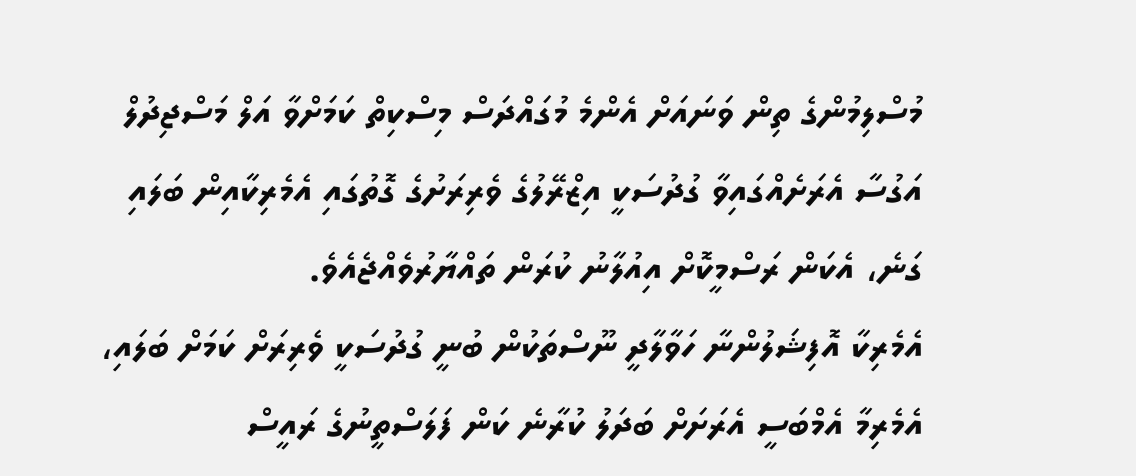މުސްލިމުންގެ ތިން ވަނައަށް އެންމެ މުގައްދަސް މިސްކިތް ކަމަށްވާ އަލް މަސްޖިދުލް އަގުސާ އެރަށެއްގައިވާ ގުދުސަކީ އިޒްރޭލުގެ ވެރިރަށުގެ ގޮތުގައި އެމެރިކާއިން ބަލައި ގަނެ، އެކަން ރަސްމީކޮށް އިއުލާނު ކުރަން ތައްޔާރުވެއްޖެއެވެ.
އެމެރިކާ އޮފިޝަލުންނާ ހަވާލާދީ ނޫސްތަކުން ބުނީ ގުދުސަކީ ވެރިރަށް ކަމަށް ބަލައި، އެމެރިމާ އެމްބަސީ އެރަށަށް ބަދަލު ކުރާނެ ކަން ފަލަސްތީނުގެ ރައީސް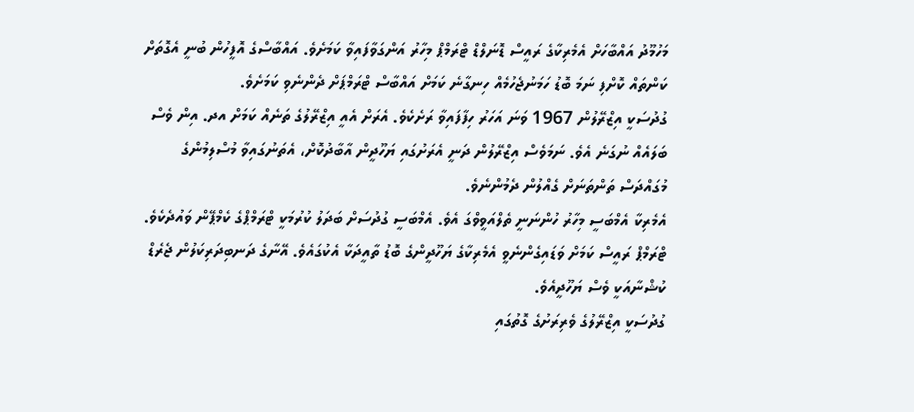މަހުމޫދު އައްބާހަށް އެމެރިކާގެ ރައީސް ޑޮނަލްޑް ޓްރަމްޕް މިހާރު އަންގަވާފައިވާ ކަމަށެވެ. އައްބާސްގެ އޮފީހުން ބުނީ އެގޮތަށް ކަންތައް ކޮށްފި ނަމަ ބޮޑު ހަމަނުޖެހުމެއް ހިނގާނެ ކަމަށް އައްބާސް ޓްރަމްޕަށް ދެންނެވި ކަމަށެވެ.
ގުދުސަކީ އިޒްރޭލުން 1967 ވަނަ އަހަރު ހިފާފައިވާ ރަށެކެވެ. އެރަށް އެއީ އިޒްރޭލުގެ ތަނެއް ކަމަށް އދ. އިން ވެސް ބަލައެއް ނުގަނެ އެވެ. ނަމަވެސް އިޒްރޭލުން ދަނީ އެރަށުގައި ޔަހޫދީން އާބާދުކޮށް، އެތަނުގައިވާ މުސްލިމުންގެ މުގައްދަސް ތަންތަނަށް ގެއްލުން ދެމުންނެވެ.
އެމެރިކާ އެމްބަސީ މިހާރު ހުންނަނީ ތެލްއަވީވްގަ އެވެ. އެމްބަސީ ގުދުސަށް ބަދަލު ކުރުމަކީ ޓްރަމްޕްގެ ކެމްޕޭން ވައުދެކެވެ. ޓްރަމްޕް ރައީސް ކަމަށް ވަޑައިގެންނެވީ އެމެރިކާގެ ޔަހޫދީންގެ ބޮޑު ތާއީދަކާ އެކުގައެވެ. އޭނާގެ ދަނބިދަރިކަލުން ޖެރެޑް ކުޝްނާއަކީ ވެސް ޔަހޫދީއެވެ.
ގުދުސަކީ އިޒްރޭލުގެ ވެރިރަށުގެ ގޮތުގައި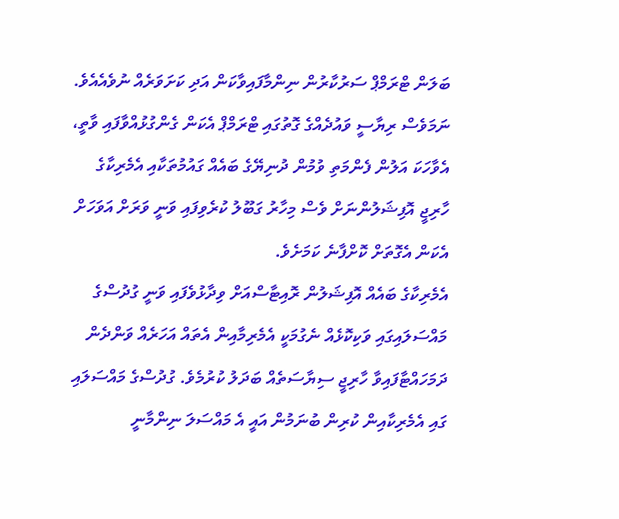ބަލަން ޓްރަމްޕް ސަރުކާރުން ނިންމާފައިވާކަން އަދި ކަށަވަރެއް ނުވެއެއެވެ. ނަމަވެސް ރިޔާސީ ވައުދެއްގެ ގޮތުގައި ޓްރަމްޕް އެކަން ގެންގުޅުއްވާފައި ވާތީ، އެވާހަކަ އަލުން ފެންމަތި ވުމުން ދުނިޔޭގެ ބައެއް ގައުމުތަކާއި އެމެރިކާގެ ހާރިޖީ އޮފިޝަލުންނަށް ވެސް މިހާރު ގަބޫލު ކުރެވިފައި ވަނީ ވަރަށް އަވަހަށް އެކަން އެގޮތަށް ކޮށްފާނެ ކަމަށެވެ.
އެމެރިކާގެ ބައެއް އޮފިޝަލުން ރޮއިޓާސްއަށް ވިދާޅުވެފައި ވަނީ ގުދުސްގެ މައްސަލައިގައި ވަކިކޮޅެއް ނެގުމަކީ އެމެރިމާއިން އެތައް އަހަރެއް ވަންދެން ދަމަހައްޓާފައިވާ ހާރިޖީ ސިޔާސަތެއް ބަދަލު ކުރުމެވެ. ގުދުސްގެ މައްސަލައި ގައި އެމެރިކާއިން ކުރިން ބުނަމުން އައީ އެ މައްސަލަ ނިންމާނީ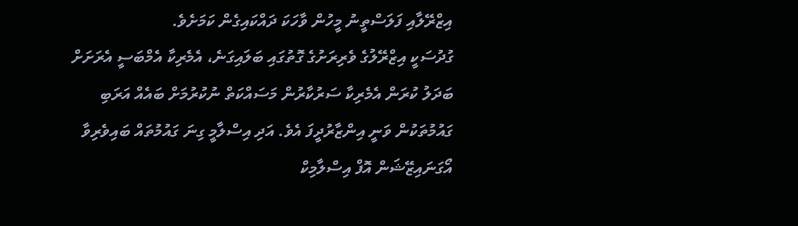އިޒްރޭލާއި ފަލަސްތީނު މީހުން ވާހަކަ ދައްކައިގެން ކަމަށެވެ.
ގުދުސަކީ އިޒްރޭލުގެ ވެރިރަށުގެ ގޮތުގައި ބަލައިގަނެ، އެމެރިކާ އެމްބަސީ އެރަށަށް ބަދަލު ކުރަން އެމެރިކާ ސަރުކާރުން މަސައްކަތް ނުކުރުމަށް ބައެއް އަރަބި ގައުމުތަކުން ވަނީ އިންޒާރުދީފަ އެވެ. އަދި އިސްލާމީ ގިނަ ގައުމުތައް ބައިވެރިވާ އޯގަނައިޒޭޝަން އޮފް އިސްލާމިކް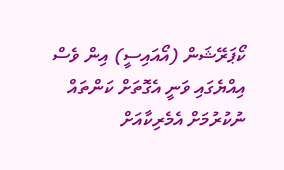ކޯޕަރޭޝަން (އޯއައިސީ) އިން ވެސް އިއްޔެގައި ވަނީ އެގޮތަށް ކަންތައް ނުކުރުމަށް އެމެރިކާއަށް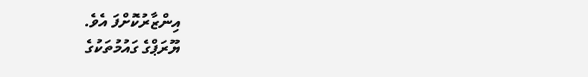އިންޒާރުކޮށްފަ އެވެ.
ޔޫރަޕްގެ ގައުމުތަކުގެ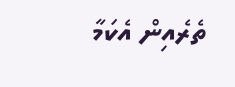ތެރެއިން އެކަމާ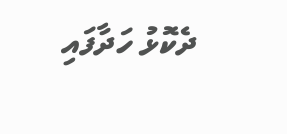ދެކޮޅު ހަދާފައި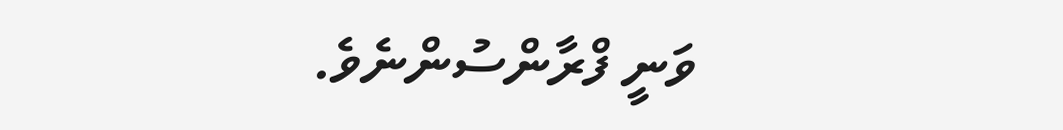ވަނީ ފްރާންސުންނެވެ.